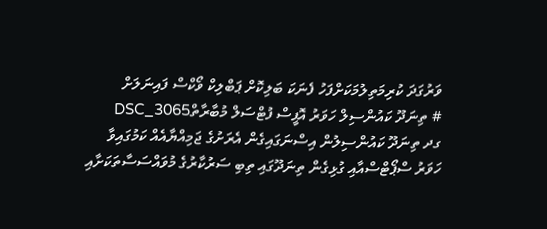ވަރުގަދަ ކުރިމަތިލުމަކަށްފަހު ފެނަކަ ބަލިކޮށް ޕަބްލިކް ވޯކްސް ފައިނަލަށް
# ތިނަދޫ ކައުންސިލް ހަވަރު އޮފީސް ފުޓްސަލް މުބާރާތްDSC_3065
ގދ ތިނަދޫ ކައުންސިލުން އިސްނަގައިގެން އެރަށުގެ ޖަމިއްޔާއެއް ކަމުގައިވާ ހަވަރު ސްޕޯޓްސްއާއި ގުޅިގެން ތިނަދޫގައި ތިބި ސަރުކާރުގެ މުވައްސަސާތަކަށާއި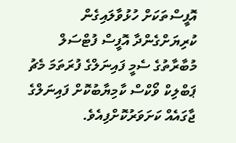އޮފީސްތަކަށް ހުޅުވާލައިގެން ކުރިޔަށްގެންދާ އޮފީސް ފުޓްސަލް މުބާރާތުގެ ސެމީ ފައިނަލްގެ ފުރަތަމަ މެޗު ޕަބްލިކް ވޯކްސް ކާމިޔާބުކޮށް ފައިނަލްގެ ޖާގައެއް ކަށަވަރުކޮށްފިއެވެ.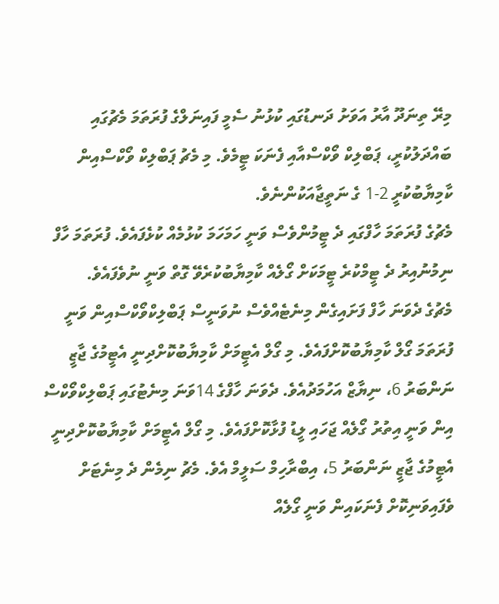މިރޭ ތިނަދޫ އާރު އަވަށު ދަނޑުގައި ކުޅުނު ސެމީ ފައިނަލްގެ ފުރަތަމަ މެޗުގައި ބައްދަލުކުރީ، ޕަބްލިކް ވޯކްސްއާއި ފެނަކަ ޓީމެވެ. މި މެޗު ޕަބްލިކް ވޯކްސްއިން ކާމިޔާބުކުރީ 2-1 ގެ ނަތީޖާއަކުންނެވެ.
މެޗުގެ ފުރަތަމަ ހާފްގައި ދެ ޓީމުންވެސް ވަނީ ހަމަހަމަ ކުޅުމެއް ކުޅެފައެވެ. ފުރަތަމަ ހާފް ނިމުނުއިރު ދެ ޓީމްކުރެ ޓީމަކަށް ގޯލެއް ކާމިޔާބުކުރެވޭ ގޮތް ވަނީ ނުވެފައެވެ.
މެޗުގެ ދެވަނަ ހާފް ފަށައިގެން މިނެޓެއްވެސް ނުވަނީސް ޕަބްލިކްވޯކްސްއިން ވަނީ ފުރަތަމަ ގޯލް ކާމިޔާބުކޮށްފައެވެ. މި ގޯލް އެޓީމަށް ކާމިޔާބުކޮށްދިނީ އެޓީމުގެ ޖާޒީ ނަންބަރު 6، ނިޔާޒް އަހުމަދުއެވެ. ދެވަނަ ހާފްގެ 14ވަނަ މިނެޓުގައި ޕަބްލިކްވޯކްސް އިން ވަނީ އިތުރު ގޯލެއް ޖަހައި ލީޑު ފުޅާކޮށްފައެވެ. މި ގޯލް އެޓީމަށް ކާމިޔާބުކޮށްދިނީ އެޓީމުގެ ޖާޒީ ނަންބަރު 5، އިބްރާހިމް ސަލީމް އެވެ. މެޗު ނިމެން ދެ މިނެޓަށް ވެފައިވަނިކޮށް ފެނަކައިން ވަނީ ގޯލެއް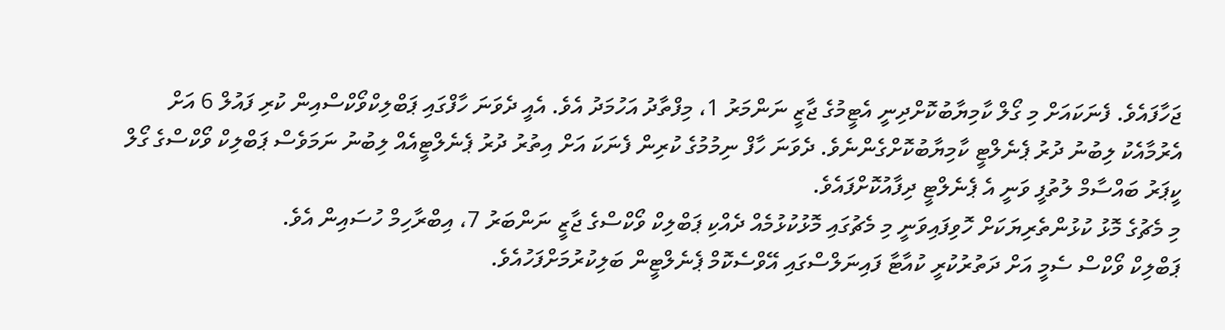ޖަހާފައެވެ. ފެނަކައަށް މި ގޯލް ކާމިޔާބުކޮށްދިނީ އެޓީމުގެ ޖާޒީ ނަންމަރު 1، މިފްތާދު އަހުމަދު އެވެ. އެއީ ދެވަނަ ހާފްގައި ޕަބްލިކްވޯކްސްއިން ކުރި ފައުލް 6 އަށް އެރުމާއެކު ލިބުނު ދުރު ޕެނެލްޓީ ކާމިޔާބުކޮށްގެންނެވެ. ދެވަނަ ހާފް ނިމުމުގެ ކުރިން ފެނަކަ އަށް އިތުރު ދުރު ޕެނެލްޓީއެއް ލިބުނު ނަމަވެސް ޕަބްލިކް ވޯކްސްގެ ގޯލް ކީޕަރު ބައްސާމް ލުތުފީ ވަނީ އެ ޕެނެލްޓީ ދިފާއުކޮށްފައެވެ.
މި މެޗުގެ މޮޅު ކުޅުންތެރިޔަކަށް ހޮވިފައިވަނީ މި މެޗުގައި މޮޅުކުޅުމެއް ދެއްކި ޕަބްލިކް ވޯކްސްގެ ޖާޒީ ނަންބަރު 7، އިބްރާހިމް ހުސައިން އެވެ.
ޕަބްލިކް ވޯކްސް ސެމީ އަށް ދަތުރުކުރީ ކުއާޓާ ފައިނަލްސްގައި އޭވްސެކޮމް ޕެނެލްޓީން ބަލިކުރުމަށްފަހުއެވެ.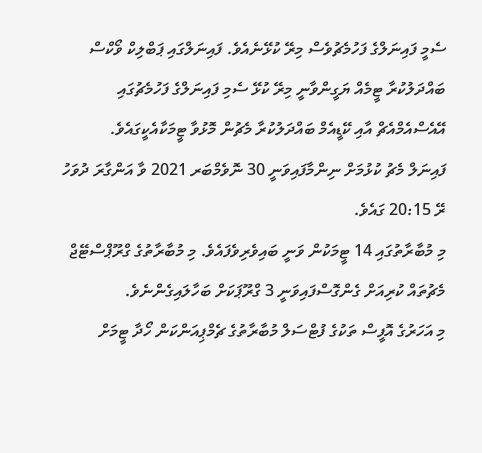ސެމީ ފައިނަލްގެ ފަހުމެޗުވެސް މިރޭ ކުޅޭނެއެވެ. ފައިނަލްގައި ޕަބްލިކް ވޯކްސް ބައްދަލުކުރާ ޓީމެއް ޔަގީންވާނީ މިރޭ ކުޅޭ ސެމި ފައިނަލްގެ ފަހުމެޗުގައި އޭއެސްއެމްއެޗް އާއި ކޭޑީއެމް ބައްދަލުކުރާ މެޗުން މޮޅުވާ ޓީމަކާއެކީގައެވެ.
ފައިނަލް މެޗު ކުޅުމަށް ނިންމާފައިވަނީ 30 ނޮވެމްބަރ 2021 ވާ އަންގާރަ ދުވަހު ރޭ 20:15 ގައެވެ.
މި މުބާރާތުގައި 14 ޓީމަކުން ވަނީ ބައިވެރިވެފައެވެ. މި މުބާރާތުގެ ގްރޫޕްސްޓޭޖް މެޗުތައް ކުރިއަށް ގެންގޮސްފައިވަނީ 3 ގްރޫޕަކަށް ބަހާލައިގެންނެވެ.
މި އަހަރުގެ އޮފީސް ތަކުގެ ފުޓްސަލް މުބާރާތުގެ ޗެމްޕިއަންކަން ހޯދާ ޓީމަށް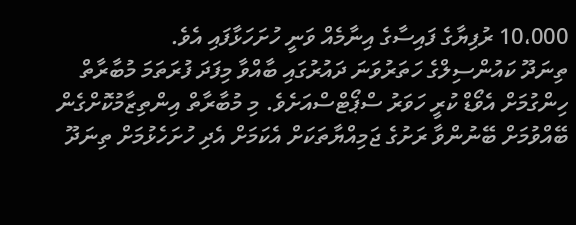10،000 ރުފިޔާގެ ފައިސާގެ އިނާމެއް ވަނީ ހުށަހަޅާފައި އެވެ.
ތިނަދޫ ކައުންސިލްގެ ހަތަރުވަނަ ދައުރުގައި ބާއްވާ މިފަދަ ފުރަތަމަ މުބާރާތް ހިންގުމަށް އެވޯޑް ކުރީ ހަވަރު ސްޕޯޓްސްއަށެވެ. މި މުބާރާތް އިންތިޒާމުކޮށްގެން ބޭއްވުމަށް ބޭނުންވާ ރަށުގެ ޖަމިއްޔާތަކަށް އެކަމަށް އެދި ހުށަހެޅުމަށް ތިނަދޫ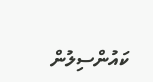ކައުންސިލުން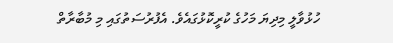ހުޅުވާލީ މިދިޔަ މަހުގެ ކުރީކޮޅުގައެވެ. އެފުރުސަތުގައި މި މުބާރާތް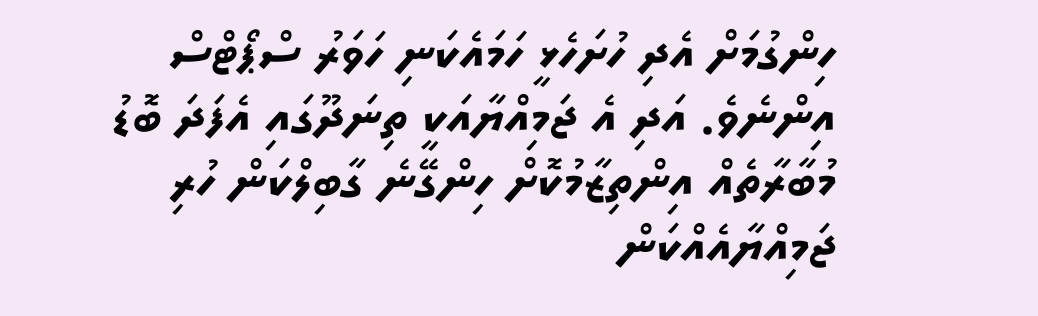ހިންގުމަށް އެދި ހުށަހެޅީ ހަމައެކަނި ހަވަރު ސްޕޯޓްސް އިންނެވެ. އަދި އެ ޖަމިއްޔާއަކީ ތިނަދޫގައި އެފަދަ ބޮޑު މުބާރާތެއް އިންތިޒާމުކޮށް ހިންގޭނެ ގާބިލްކަން ހުރި ޖަމިއްޔާއެއްކަން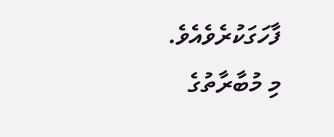ފާހަގަކުރެވެއެވެ.
މި މުބާރާތުގެ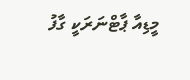މީޑިއާ ޕާޓްނަރަކީ ގާފު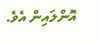އޮންލައިން އެވެ.